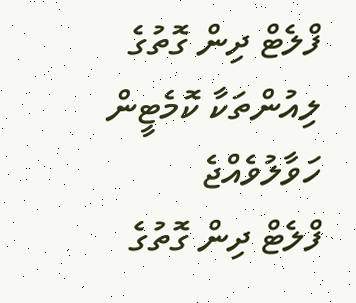ފްލެޓް ދިން ގޮތުގެ ލިއުންތަކާ ކޮމެޓީން ހަވާލުވެއްޖެ
ފްލެޓް ދިން ގޮތުގެ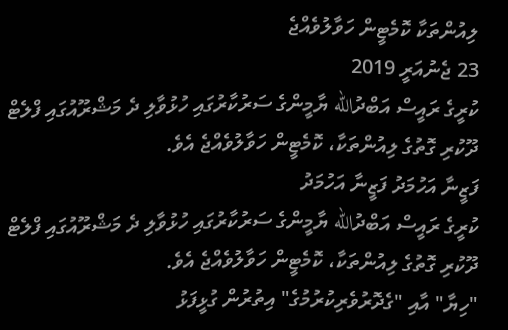ލިއުންތަކާ ކޮމެޓީން ހަވާލުވެއްޖެ
23 ޖެނުއަރީ 2019
ކުރީގެ ރައީސް އަބްދުالله ޔާމީންގެ ސަރުކާރުގައި ހުޅުވާލި ދެ މަޝްރޫއުގައި ފްލެޓް ދޫކުރި ގޮތުގެ ލިއުންތަކާ، ކޮމެޓީން ހަވާލުވެއްޖެ އެވެ.
ފަޒީނާ އަހުމަދު ފަޒީނާ އަހުމަދު
ކުރީގެ ރައީސް އަބްދުالله ޔާމީންގެ ސަރުކާރުގައި ހުޅުވާލި ދެ މަޝްރޫއުގައި ފްލެޓް ދޫކުރި ގޮތުގެ ލިއުންތަކާ، ކޮމެޓީން ހަވާލުވެއްޖެ އެވެ.
"ހިޔާ" އާއި "ގެދޮރުވެރިކުރުމުގެ" އިތުރުން ގުޅީފަޅު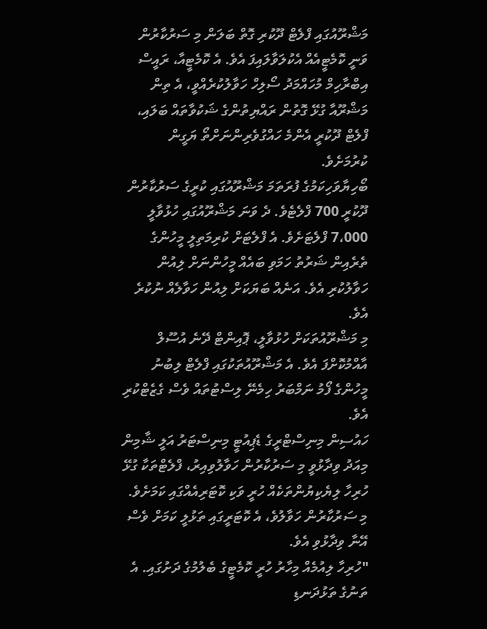މަޝްރޫއުގައި ފްލެޓް ދޫކުރި ގޮތް ބަލަން މި ސަރުކާރުން ވަނީ ކޮމެޓީއެއް އެކުލަވާލައިފަ އެވެ. އެ ކޮމެޓީއާ، ރައީސް އިބްރާހިމް މުހައްމަދު ސޯލިހް ހަވާލުކުރެއްވީ، އެ ތިން މަޝްރޫއާ ގުޅޭ ގޮތުން ރައްޔިތުންގެ ޝަކުވާތައް ބަލައި، ފްލެޓް ދޫކުރީ އެންމެ ހައްގުވެރިންނަށްތޯ ޔަގީން ކުރުމަށެވެ.
ބޯހިޔާވަހިކަމުގެ ފުރަތަމަ މަޝްރޫއުގައި ކުރީގެ ސަރުކާރުން ދޫކުރީ 700 ފްލެޓެވެ. ދެ ވަނަ މަޝްރޫއުގައި ހުޅުވާލީ 7،000 ފްލެޓަށެވެ. އެ ފްލެޓަށް ކުރިމަތިލީ މީހުންގެ ތެރެއިން ޝަރުތު ހަމަވި ބައެއް މީހުންނަށް ލިއުން ހަވާލުކުރި އެވެ. އަނެއް ބަޔަކަށް ލިއުން ހަވާލެއް ނުކުރެ އެވެ.
މި މަޝްރޫއުތަކަށް ހުޅުވާލީ، ޕޮއިންޓް ދޭނެ އުސޫލް އާއްމުކޮށްފަ އެވެ. އެ މަޝްރޫއުތަކުގައި ފްލެޓް ލިބުނު މީހުންގެ ފޯމު ނަމްބަރު ހިމެނޭ ލިސްޓުތައް ވެސް ގެޒެޓްކުރި އެވެ.
ހައުސިން މިނިސްޓްރީގެ ޑެޕިއުޓީ މިނިސްޓަރު އަލީ ޝާމިން މިއަދު ވިދާޅުވީ މި ސަރުކާރުން ހަވާލުވިއިރު، ފްލެޓްތަކާ ގުޅޭ ހުރިހާ ލިޔެކިޔުންތަކެއް ހުރީ ވަކި ކޮޓަރިއެއްގައި ކަމަށެވެ. މި ސަރުކާރުން ހަވާލުވެ، އެ ކޮޓަރީގައި ތަޅުލީ ކަމަށް ވެސް އޭނާ ވިދާޅުވި އެވެ.
"ހުރިހާ ލިއުމެއް މިހާރު ހުރީ ކޮމެޓީގެ ބެލުމުގެ ދަށުގައި. އެ ތަނުގެ ތަޅުދަނޑި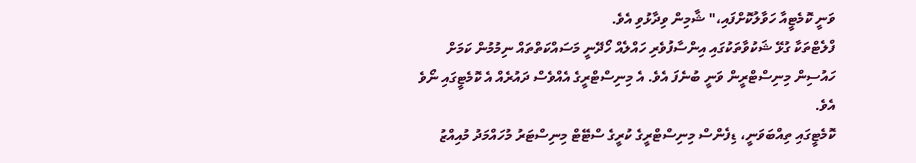ވަނީ ކޮމެޓީއާ ހަވާލުކޮށްފައި،" ޝާމިން ވިދާޅުވި އެވެ.
ފްލެޓްތަކާ ގުޅޭ ޝަކުވާތަކުގައި އިންސާފުވެރި ހައްލެއް ހޯދޭނީ މަސައްކަތްތައް ނިމުމުން ކަމަށް ހައުސިން މިނިސްޓްރީން ވަނީ ބުނެފަ އެވެ. އެ މިނިސްޓްރީގެ އެއްވެސް ދައުރެއް އެ ކޮމެޓީގައި ނޯވެ އެވެ.
ކޮމެޓީގައި ތިއްބަވަނީ، ޑިފެންސް މިނިސްޓްރީގެ ކުރީގެ ސްޓޭޓް މިނިސްޓަރު މުހައްމަދު މުއިއްޒު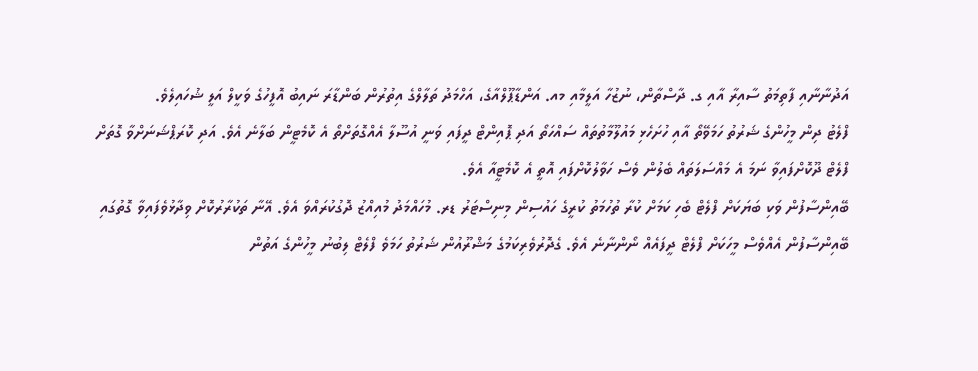އަދުނާނާއި ފާތިމަތު ސާއިރާ އާއި ގ. ދާސްތާން، ނުޒުހާ އަލީމާއި މއ. އަންޑާޕޫލްއާގެ، އަހްމަދު ތަލާލްގެ އިތުރުން ބަންޑާރަ ނައިބު އޮފީހުގެ ވަކީލް އަލީ ޝުހައިލެވެ.
ފްލެޓު ދިން މީހުންގެ ޝަރުތު ހަމަވޭތޯ އާއި ހުށަހެޅި މައުލޫމާތުތައް ސައްހަތޯ އަދި ޕޮއިންޓް ދީފައި ވަނީ އުސޫލާ އެއްގޮތަށްތޯ އެ ކޮމެޓީން ބަލާނެ އެވެ. އަދި ކޮރަޕްޝަނަށްވާ ގޮތަށް ފްލެޓް ދޫކޮށްފައިވާ ނަމަ އެ މައްސަލަތައް ބެލުން ވެސް ހަވާލުކޮށްފައި އޮތީ އެ ކޮމެޓީއާ އެވެ.
ބޭއިންސާފުން ވަކި ބަޔަކަށް ފްލެޓް ބެހި ކަމަށް ކުރާ ތުހުމަތު ކުރީގެ ހައުސިން މިނިސްޓަރު ޑރ. މުހައްމަދު މުއިއްޒު ދޮގުކުރައްވަ އެވެ. އޭނާ ތަކުރާރުކޮށް ވިދާޅުވެފައިވާ ގޮތުގައި ބޭއިންސާފުން އެއްވެސް މީހަކަށް ފްލެޓް ދީފައެއް ނޯންނާނެ އެވެ. ގެދޮރުވެރިކަމުގެ މަޝްރޫއުން ޝަރުތު ހަމަވެ ފްލެޓް ލިބުނު މީހުންގެ އަތުން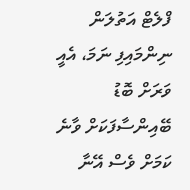ފްލެޓް އަތުލަން ނިންމައިފި ނަމަ، އެއީ ވަރަށް ބޮޑު ބޭއިންސާފަކަށް ވާނެ ކަމަށް ވެސް އޭނާ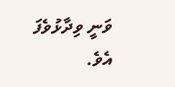ވަނީ ވިދާޅުވެފަ އެވެ.